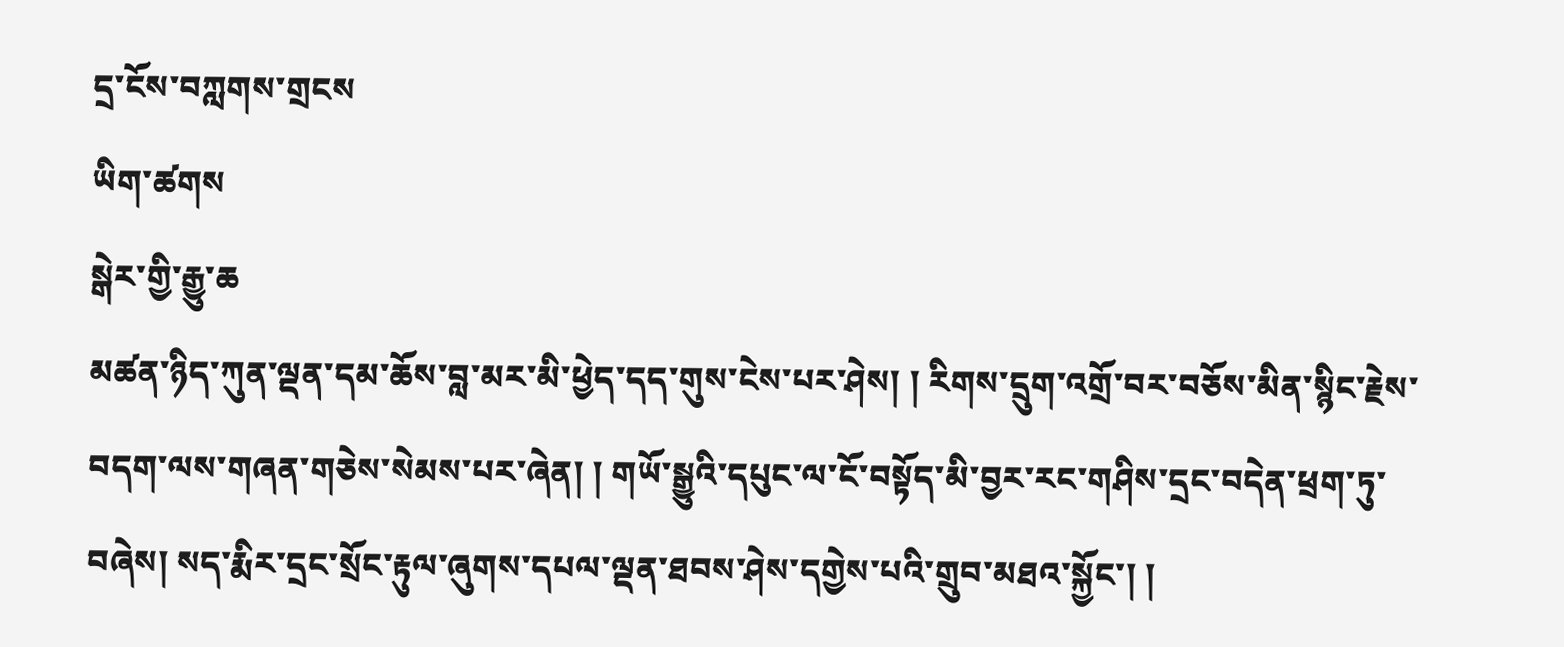དྲ་ངོས་བཀླགས་གྲངས
ཡིག་ཚགས
སྒེར་གྱི་རྒྱུ་ཆ
མཚན་ཉིད་ཀུན་ལྡན་དམ་ཆོས་བླ་མར་མི་ཕྱེད་དད་གུས་ངེས་པར་ཤེས། ། རིགས་དྲུག་འགྲོ་བར་བཅོས་མིན་སྙིང་རྗེས་བདག་ལས་གཞན་གཅེས་སེམས་པར་ཞེན། ། གཡོ་སྒྱུའི་དཔུང་ལ་ངོ་བསྟོད་མི་བྱར་རང་གཤིས་དྲང་བདེན་ཕྲག་ཏུ་བཞེས། སད་རྨིར་དྲང་སྲོང་རྟུལ་ཞུགས་དཔལ་ལྡན་ཐབས་ཤེས་དགྱེས་པའི་གྲུབ་མཐའ་སྐྱོང་། །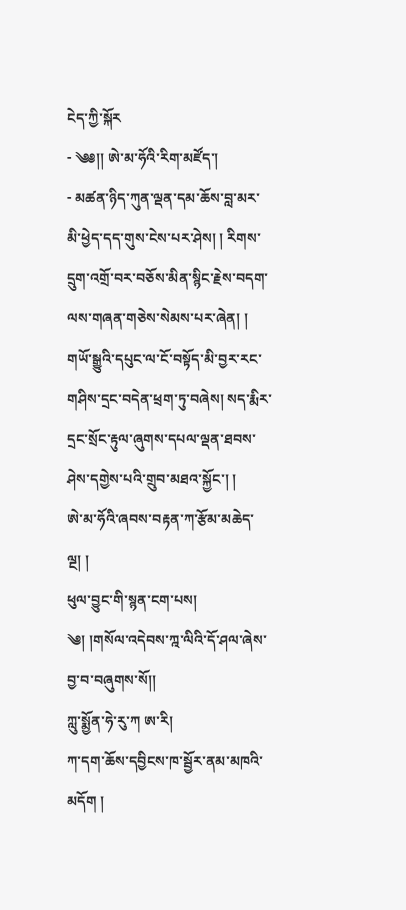ངེད་ཀྱི་སྐོར
- ༄༅།། ཨེ་མ་ཧོའི་རིག་མཛོད་།
- མཚན་ཉིད་ཀུན་ལྡན་དམ་ཆོས་བླ་མར་མི་ཕྱེད་དད་གུས་ངེས་པར་ཤེས། ། རིགས་དྲུག་འགྲོ་བར་བཅོས་མིན་སྙིང་རྗེས་བདག་ལས་གཞན་གཅེས་སེམས་པར་ཞེན། ། གཡོ་སྒྱུའི་དཔུང་ལ་ངོ་བསྟོད་མི་བྱར་རང་གཤིས་དྲང་བདེན་ཕྲག་ཏུ་བཞེས། སད་རྨིར་དྲང་སྲོང་རྟུལ་ཞུགས་དཔལ་ལྡན་ཐབས་ཤེས་དགྱེས་པའི་གྲུབ་མཐའ་སྐྱོང་། །
ཨེ་མ་ཧོའི་ཞབས་བརྟན་ཀ་རྩོམ་མཆེད་ལྔ། །
ཕུལ་བྱུང་གི་སྙན་ངག་པས།
༄། །གསོལ་འདེབས་ཀྰ་ལིའི་དོ་ཤལ་ཞེས་བྱ་བ་བཞུགས་སོ།།
ཀླུ་སྨྱོན་ཧེ་རུ་ཀ ཨ་རི།
ཀ་དག་ཆོས་དབྱིངས་ཁ་སྦྱོར་ནམ་མཁའི་མདོག །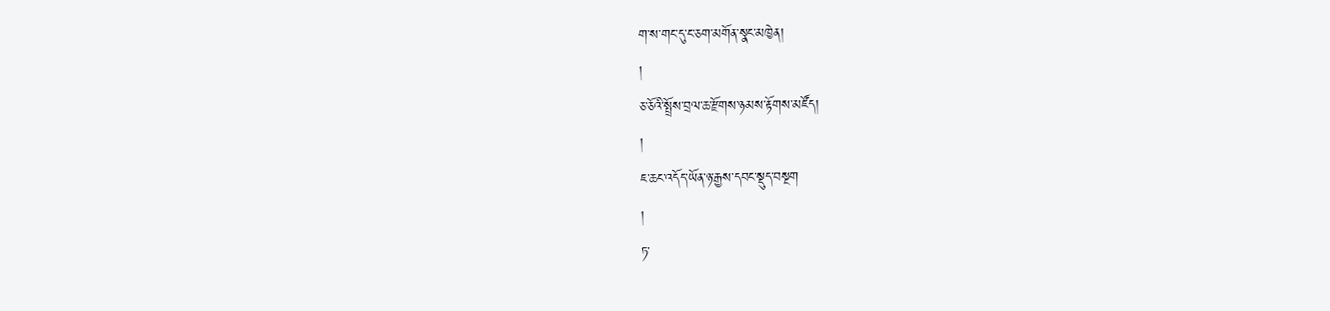ག་ས་གང་དུ་ང་ཅག་མགོན་སྣང་མཁྱེན།
།
ཅ་ཅོའི་སྤྲོས་བྲལ་ཆ་རྫོགས་ཉམས་རྟོགས་མཛོད།
།
ཇ་ཆང་འདོད་ཡོན་ཉ་རྒྱས་དབང་སྡུད་བསྔག
།
ཏ་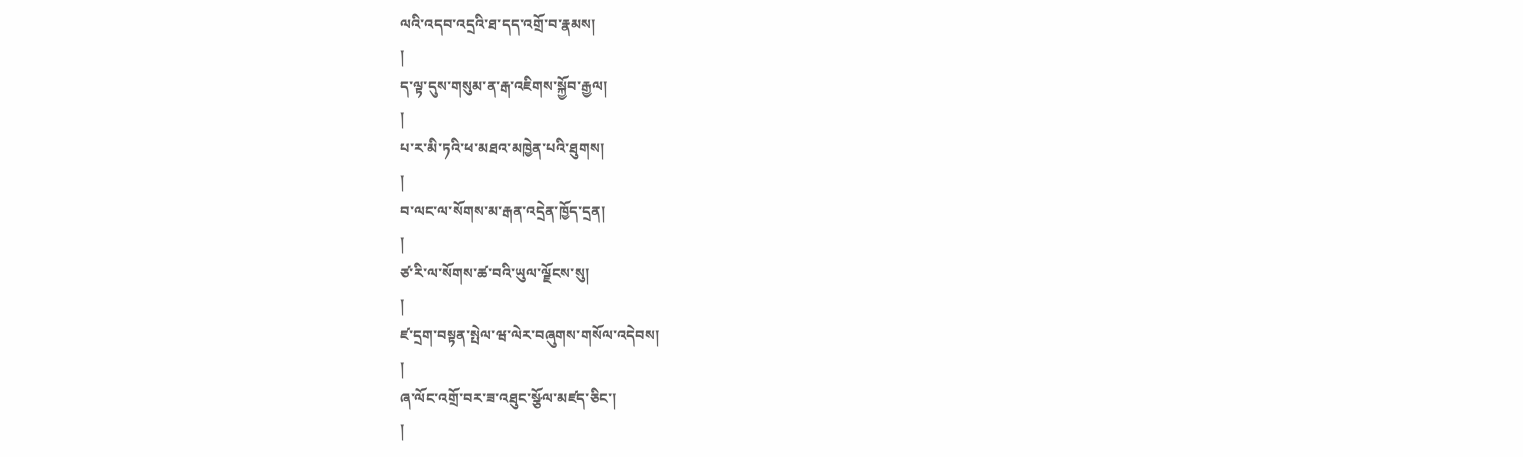ལའི་འདབ་འདྲའི་ཐ་དད་འགྲོ་བ་རྣམས།
།
ད་ལྟ་དུས་གསུམ་ན་རྒ་འཇིགས་སྐྱོབ་རྒྱལ།
།
པ་ར་མི་ཏའི་ཕ་མཐའ་མཁྱེན་པའི་ཐུགས།
།
བ་ལང་ལ་སོགས་མ་རྒན་འདྲེན་ཁྱོད་དྲན།
།
ཙ་རི་ལ་སོགས་ཚ་བའི་ཡུལ་ལྗོངས་སུ།
།
ཛ་དྲག་བསྟན་སྤེལ་ཝ་ལེར་བཞུགས་གསོལ་འདེབས།
།
ཞ་ལོང་འགྲོ་བར་ཟ་འཐུང་སྩོལ་མཛད་ཅིང་།
།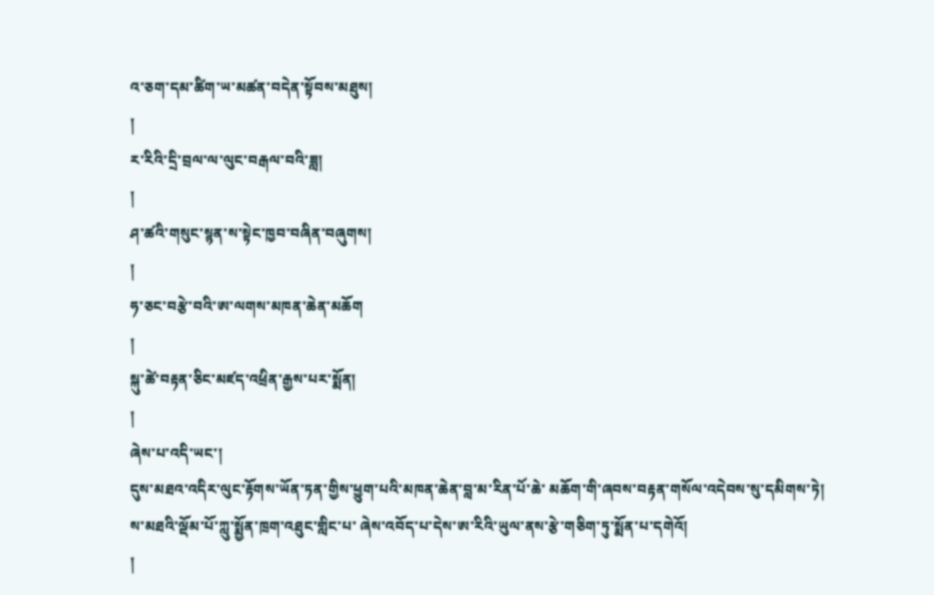འ་ཅག་དམ་ཚིག་ཡ་མཚན་བདེན་སྟོབས་མཐུས།
།
ར་རིའི་དྲི་བྲལ་ལ་ལུང་བརྒལ་བའི་ཟླ།
།
ཤ་ཚའི་གསུང་སྙན་ས་སྟེང་ཁྱབ་བཞིན་བཞུགས།
།
ཧ་ཅང་བརྩེ་བའི་ཨ་ལགས་མཁན་ཆེན་མཆོག
།
སྐུ་ཚེ་བརྟན་ཅིང་མཛད་འཕྲིན་རྒྱས་པར་སྨོན།
།
ཞེས་པ་འདི་ཡང་།
དུས་མཐའ་འདིར་ལུང་རྟོགས་ཡོན་ཏན་གྱིས་ཕྱུག་པའི་མཁན་ཆེན་བླ་མ་རིན་པོ་ཆེ་ མཆོག་གི་ཞབས་བརྟན་གསོལ་འདེབས་སུ་དམིགས་ཏེ།
ས་མཐའི་ལྡོམ་པོ་ཀླུ་སྨྱོན་ཁྲག་འཐུང་གླིང་པ་ ཞེས་འབོད་པ་དེས་ཨ་རིའི་ཡུལ་ནས་རྩེ་གཅིག་ཏུ་སྨོན་པ་དགེའོ།
།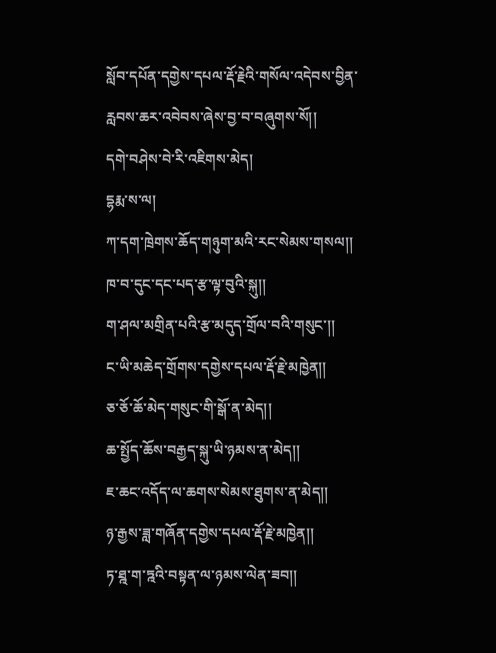སློབ་དཔོན་དགྱེས་དཔལ་རྡོ་རྗེའི་གསོལ་འདེབས་བྱིན་རླབས་ཆར་འབེབས་ཞེས་བྱ་བ་བཞུགས་སོ།།
དགེ་བཤེས་བེ་རི་འཇིགས་མེད།
དྷརྨ་ས་ལ།
ཀ་དག་ཁྲེགས་ཆོད་གཉུག་མའི་རང་སེམས་གསལ།།
ཁ་བ་དུང་དང་པད་རྩ་ལྟ་བུའི་སྐུ།།
ག་ཤལ་མགྲིན་པའི་རྩ་མདུད་གྲོལ་བའི་གསུང་།།
ང་ཡི་མཆེད་གྲོགས་དགྱེས་དཔལ་རྡོ་རྗེ་མཁྱེན།།
ཅ་ཅོ་ཆོ་མེད་གསུང་གི་སྒོ་ན་མེད།།
ཆ་སྤྱོད་ཆོས་བརྒྱད་སྐུ་ཡི་ཉམས་ན་མེད།།
ཇ་ཆང་འདོད་ལ་ཆགས་སེམས་ཐུགས་ན་མེད།།
ཉ་རྒྱས་ཟླ་གཞོན་དགྱེས་དཔལ་རྡོ་རྗེ་མཁྱེན།།
ཏ་ཐྰ་ག་ཏྰའི་བསྟན་ལ་ཉམས་ལེན་ཟབ།།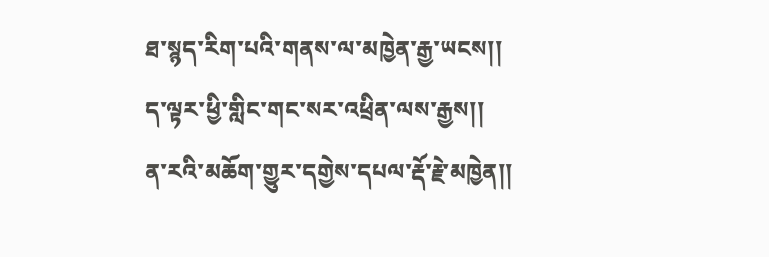ཐ་སྙད་རིག་པའི་གནས་ལ་མཁྱེན་རྒྱ་ཡངས།།
ད་ལྟར་ཕྱི་གླིང་གང་སར་འཕྲིན་ལས་རྒྱས།།
ན་རའི་མཆོག་གྱུར་དགྱེས་དཔལ་རྡོ་རྗེ་མཁྱེན།།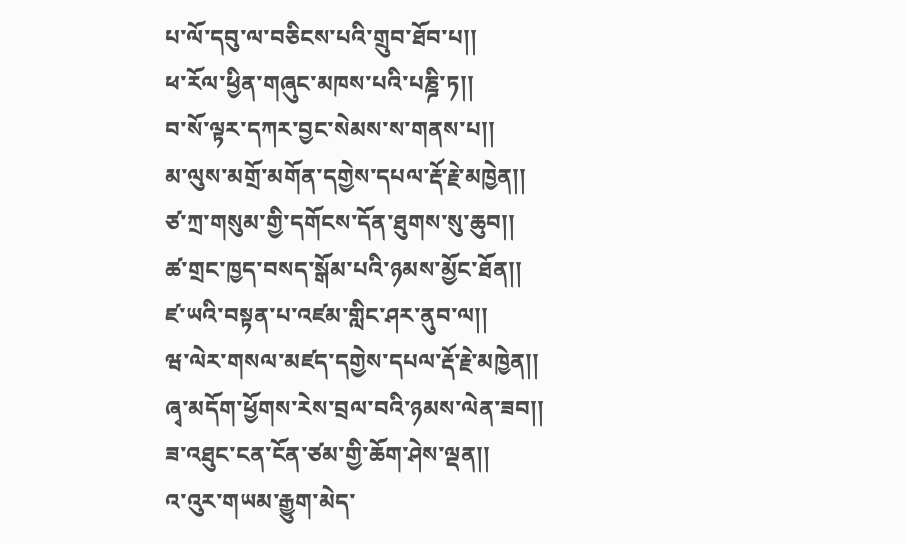པ་ལོ་དབུ་ལ་བཅིངས་པའི་གྲུབ་ཐོབ་པ།།
ཕ་རོལ་ཕྱིན་གཞུང་མཁས་པའི་པཎྜི་ཏ།།
བ་སོ་ལྟར་དཀར་བྱང་སེམས་ས་གནས་པ།།
མ་ལུས་མགྲོ་མགོན་དགྱེས་དཔལ་རྡོ་རྗེ་མཁྱེན།།
ཙ་ཀྲ་གསུམ་གྱི་དགོངས་དོན་ཐུགས་སུ་ཆུབ།།
ཚ་གྲང་ཁྱད་བསད་སྒོམ་པའི་ཉམས་མྱོང་ཐོན།།
ཛ་ཡའི་བསྟན་པ་འཛམ་གླིང་ཤར་ནུབ་ལ།།
ཝ་ལེར་གསལ་མཛད་དགྱེས་དཔལ་རྡོ་རྗེ་མཁྱེན།།
ཞྭ་མདོག་ཕྱོགས་རེས་བྲལ་བའི་ཉམས་ལེན་ཟབ།།
ཟ་འཐུང་ངན་ངོན་ཙམ་གྱི་ཆོག་ཤེས་ལྡན།།
འ་འུར་གཡམ་རྒྱུག་མེད་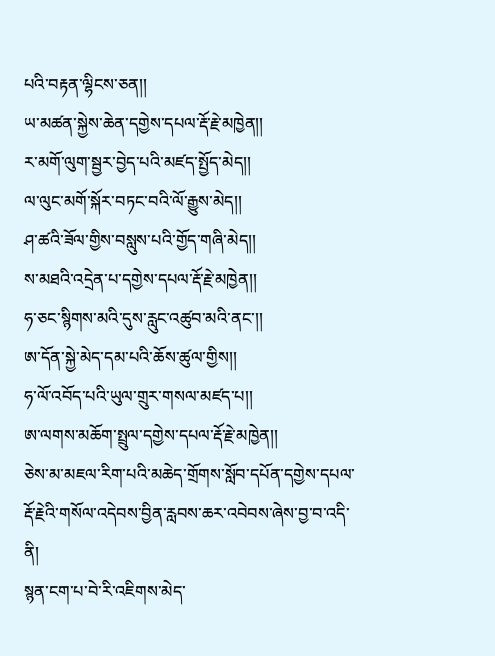པའི་བརྟན་ལྷིངས་ཅན།།
ཡ་མཚན་སྐྱེས་ཆེན་དགྱེས་དཔལ་རྡོ་རྗེ་མཁྱེན།།
ར་མགོ་ལུག་སྦྱར་བྱེད་པའི་མཛད་སྤྱོད་མེད།།
ལ་ལུང་མགོ་སྐོར་བཏང་བའི་ལོ་རྒྱུས་མེད།།
ཤ་ཚའི་ཟོལ་གྱིས་བསླུས་པའི་གྱོད་གཞི་མེད།།
ས་མཐའི་འདྲེན་པ་དགྱེས་དཔལ་རྡོ་རྗེ་མཁྱེན།།
ཧ་ཅང་སྙིགས་མའི་དུས་རླུང་འཚུབ་མའི་ནང་།།
ཨ་དོན་སྐྱེ་མེད་དམ་པའི་ཆོས་ཚུལ་གྱིས།།
ཧ་ལོ་འབོད་པའི་ཡུལ་གྲུར་གསལ་མཛད་པ།།
ཨ་ལགས་མཆོག་སྤྲུལ་དགྱེས་དཔལ་རྡོ་རྗེ་མཁྱེན།།
ཅེས་མ་མཇལ་རིག་པའི་མཆེད་གྲོགས་སློབ་དཔོན་དགྱེས་དཔལ་རྡོ་རྗེའི་གསོལ་འདེབས་བྱིན་རླབས་ཆར་འབེབས་ཞེས་བྱ་བ་འདི་ནི།
སྙན་ངག་པ་བེ་རི་འཇིགས་མེད་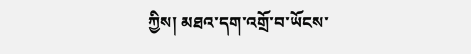ཀྱིས། མཐའ་དག་འགྲོ་བ་ཡོངས་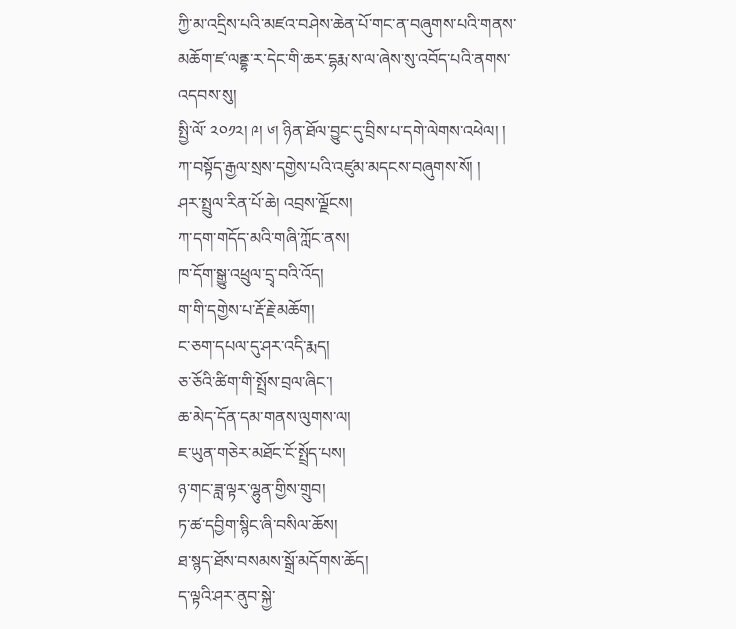ཀྱི་མ་འདྲིས་པའི་མཛའ་བཤེས་ཆེན་པོ་གང་ན་བཞུགས་པའི་གནས་མཆོག་ཛ་ལནྡྷ་ར་དེང་གི་ཆར་དྷརྨ་ས་ལ་ཞེས་སུ་འབོད་པའི་ནགས་འདབས་སུ།
སྤྱི་ལོ་ ༢༠༡༢། ༩། ༦། ཉིན་ཐོལ་བྱུང་དུ་བྲིས་པ་དགེ་ལེགས་འཕེལ། །
ཀ་བསྟོད་རྒྱལ་སྲས་དགྱེས་པའི་འཛུམ་མདངས་བཞུགས་སོ། །
ཤར་སྤྲུལ་རིན་པོ་ཆེ། འབྲས་ལྗོངས།
ཀ་དག་གདོད་མའི་གཞི་ཀློང་ནས།
ཁ་དོག་སྒྱུ་འཕྲུལ་དྲྭ་བའི་འོད།
ག་གི་དགྱེས་པ་རྡོ་རྗེ་མཆོག།
ང་ཅག་དཔལ་དུ་ཤར་འདི་རྨད།
ཅ་ཅོའི་ཚིག་གི་སྤྲོས་བྲལ་ཞིང་།
ཆ་མེད་དོན་དམ་གནས་ལུགས་ལ།
ཇ་ཡུན་གཅེར་མཐོང་ངོ་སྤྲོད་པས།
ཉ་གང་ཟླ་ལྟར་ལྷུན་གྱིས་གྲུབ།
ཏ་ཚ་དབྱིག་སྙིང་ཞི་བསིལ་ཆོས།
ཐ་སྙད་ཐོས་བསམས་སྒྲོ་མདོགས་ཆོད།
ད་ལྟའི་ཤར་ནུབ་སྐྱེ་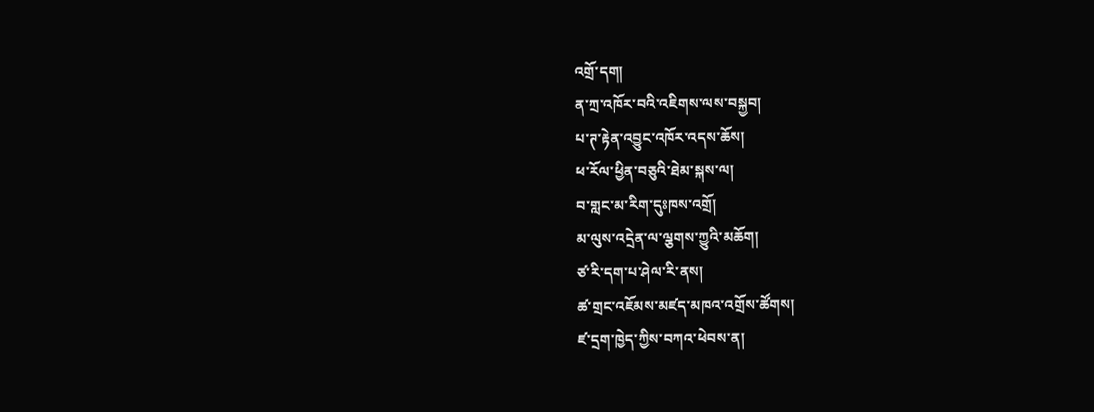འགྲོ་དག།
ན་ཀྲ་འཁོར་བའི་འཇིགས་ལས་བསྐྱབ།
པ་ཊ་རྟེན་འབྱུང་འཁོར་འདས་ཆོས།
ཕ་རོལ་ཕྱིན་བཅུའི་ཐེམ་སྐས་ལ།
བ་གླང་མ་རིག་དུཿཁས་འགྲོ།
མ་ལུས་འདྲེན་ལ་ལྕགས་ཀྱུའི་མཆོག།
ཙ་རི་དག་པ་ཤེལ་རི་ནས།
ཚ་གྲང་འཇོམས་མཛད་མཁའ་འགྲོས་ཚོགས།
ཛ་དྲག་ཁྱེད་ཀྱིས་བཀའ་ཕེབས་ན།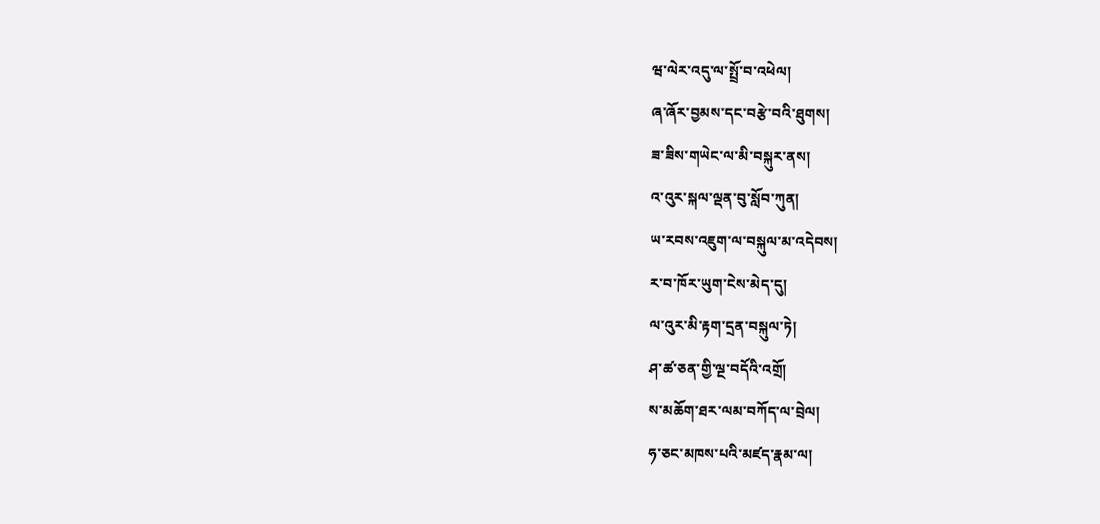ཝ་ལེར་འདུ་ལ་སྤྲོ་བ་འཕེལ།
ཞ་ཞོར་བྱམས་དང་བརྩེ་བའི་ཐུགས།
ཟ་ཟིས་གཡེང་ལ་མི་བསྐུར་ནས།
འ་འུར་སྐལ་ལྡན་བུ་སློབ་ཀུན།
ཡ་རབས་འཇུག་ལ་བསྐུལ་མ་འདེབས།
ར་བ་ཁོར་ཡུག་ངེས་མེད་དུ།
ལ་འུར་མི་རྟག་དྲན་བསྐུལ་ཏེ།
ཤ་ཚ་ཅན་གྱི་ལྔ་བདོའི་འགྲོ།
ས་མཆོག་ཐར་ལམ་བཀོད་ལ་བྲེལ།
ཧ་ཅང་མཁས་པའི་མཛད་རྣམ་ལ།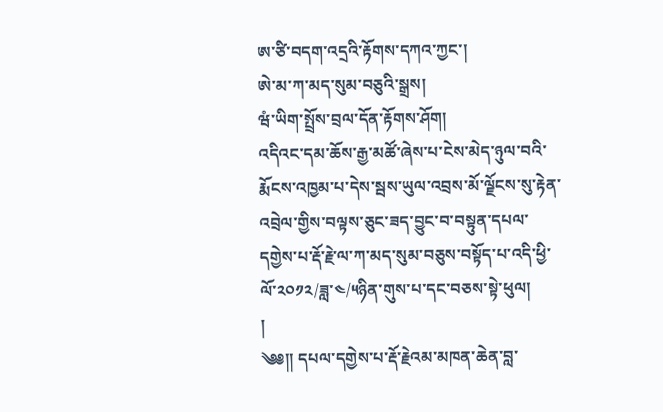ཨ་ཙི་བདག་འདྲའི་རྟོགས་དཀའ་ཀྱང་།
ཨེ་མ་ཀ་མད་སུམ་བཅུའི་སྒྲས།
ཝཾ་ཡིག་སྤྲོས་བྲལ་དོན་རྟོགས་ཤོག།
འདིའང་དམ་ཆོས་རྒྱ་མཚོ་ཞེས་པ་ངེས་མེད་ཉུལ་བའི་རྨོངས་འཁྱམ་པ་དེས་སྦས་ཡུལ་འབྲས་མོ་ལྗོངས་སུ་རྟེན་འབྲེལ་གྱིས་བལྟས་ཅུང་ཟད་བྱུང་བ་བསྟུན་དཔལ་དགྱེས་པ་རྡོ་རྗེ་ལ་ཀ་མད་སུམ་བཅུས་བསྟོད་པ་འདི་ཕྱི་ལོ་༢༠༡༢/ཟླ་༤/༥ཉིན་གུས་པ་དང་བཅས་སྟེ་ཕུལ།
།
༄༅།། དཔལ་དགྱེས་པ་རྡོ་རྗེའམ་མཁན་ཆེན་བླ་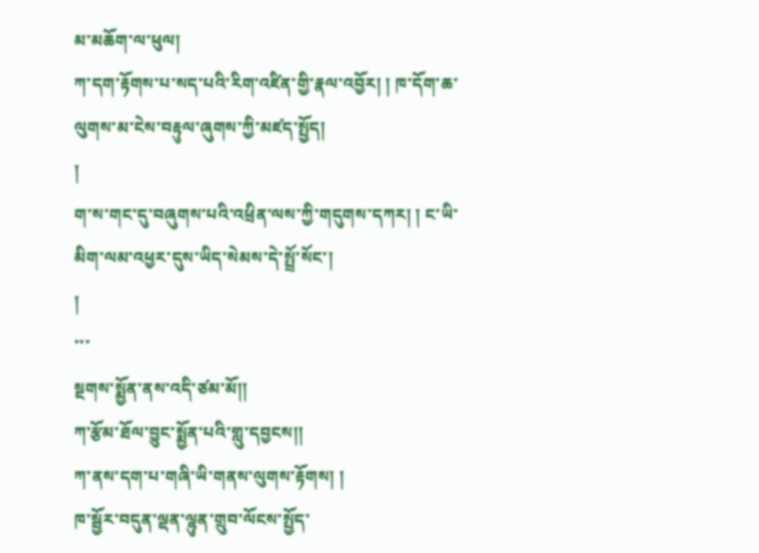མ་མཆོག་ལ་ཕུལ།
ཀ་དག་རྟོགས་པ་སད་པའི་རིག་འཛིན་གྱི་རྣལ་འབྱོར། ། ཁ་དོག་ཆ་ལུགས་མ་ངེས་བརྟུལ་ཞུགས་ཀྱི་མཛད་སྤྱོད།
།
ག་ས་གང་དུ་བཞུགས་པའི་འཕྲིན་ལས་ཀྱི་གདུགས་དཀར། ། ང་ཡི་མིག་ལམ་འཕྱར་དུས་ཡིད་སེམས་དེ་སྤྲོ་སོང་།
།
་་་
སྔགས་སྨྱོན་ནས་འདི་ཙམ་མོ།།
ཀ་རྩོམ་ཐོལ་བྱུང་སྨྱོན་པའི་གླུ་དབྱངས།།
ཀ་ནས་དག་པ་གཞི་ཡི་གནས་ལུགས་རྟོགས། །
ཁ་སྦྱོར་བདུན་ལྡན་ལྷུན་གྲུབ་ལོངས་སྤྱོད་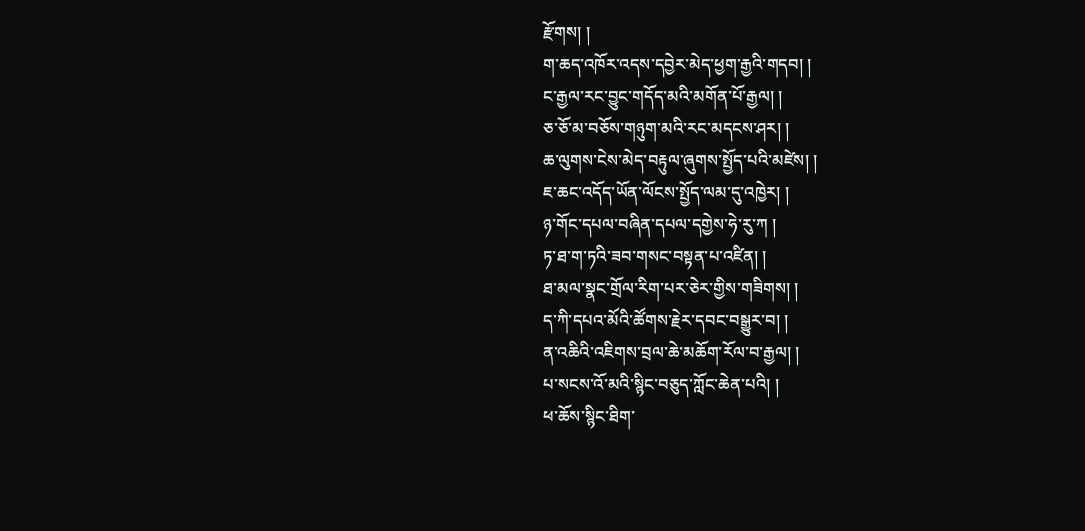རྫོགས། །
ག་ཆད་འཁོར་འདས་དབྱེར་མེད་ཕྱག་རྒྱའི་གདབ། །
ང་རྒྱལ་རང་བྱུང་གདོད་མའི་མགོན་པོ་རྒྱལ། །
ཅ་ཅོ་མ་བཅོས་གཉུག་མའི་རང་མདངས་ཤར། །
ཆ་ལུགས་ངེས་མེད་བརྟུལ་ཞུགས་སྤྱོད་པའི་མཛེས། །
ཇ་ཆང་འདོད་ཡོན་ལོངས་སྤྱོད་ལམ་དུ་འཁྱེར། །
ཉ་གོང་དཔལ་བཞིན་དཔལ་དགྱེས་ཧེ་རུ་ཀ །
ཏ་ཐ་ག་ཏའི་ཟབ་གསང་བསྟན་པ་འཛིན། །
ཐ་མལ་སྣང་གྲོལ་རིག་པར་ཅེར་གྱིས་གཟིགས། །
ད་ཀི་དཔའ་མོའི་ཚོགས་རྗེར་དབང་བསྒྱུར་བ། །
ན་འཆིའི་འཇིགས་བྲལ་ཆེ་མཆོག་རོལ་བ་རྒྱལ། །
པ་སངས་འོ་མའི་སྙིང་བཅུད་ཀློང་ཆེན་པའི། །
ཕ་ཆོས་སྙིང་ཐིག་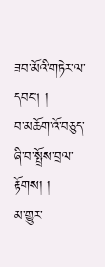ཟབ་མོའི་གཏེར་ལ་དབང། །
བ་མཆོག་འོ་བཅུད་ཞི་བ་སྤྲོས་བྲལ་རྟོགས། །
མ་གྱུར་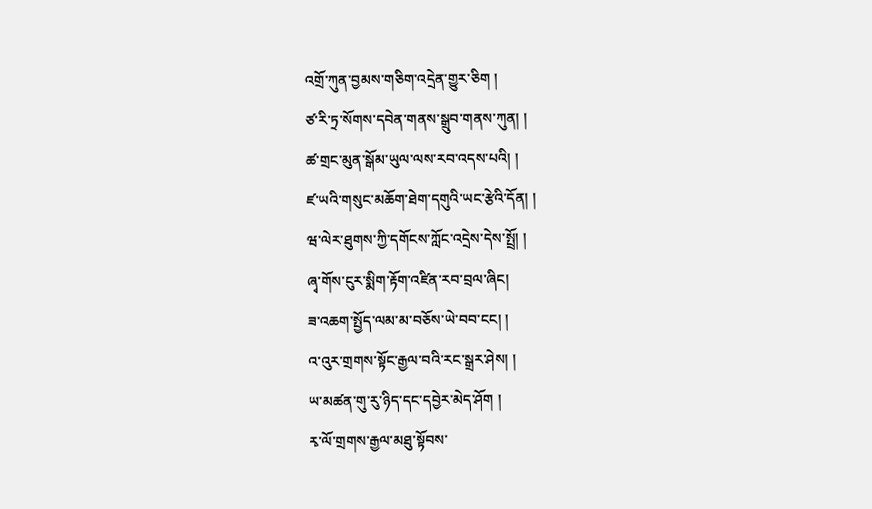འགྲོ་ཀུན་བྱམས་གཅིག་འདྲེན་གྱུར་ཅིག །
ཙ་རི་ཏྲ་སོགས་དབེན་གནས་སྒྲུབ་གནས་ཀུན། །
ཚ་གྲང་མུན་སྒོམ་ཡུལ་ལས་རབ་འདས་པའི། །
ཛ་ཡའི་གསུང་མཆོག་ཐེག་དགུའི་ཡང་རྩེའི་དོན། །
ཝ་ལེར་ཐུགས་ཀྱི་དགོངས་ཀློང་འདྲེས་དེས་སྤྲོ། །
ཞྭ་གོས་ངུར་སྨིག་རྟོག་འཛིན་རབ་བྲལ་ཞིང།
ཟ་འཆག་སྤྱོད་ལམ་མ་བཅོས་ཡེ་བབ་ངང། །
འ་འུར་གྲགས་སྟོང་རྒྱལ་བའི་རང་སྒྲར་ཤེས། །
ཡ་མཚན་གུ་རུ་ཉིད་དང་དབྱེར་མེད་ཤོག །
རྭ་ལོ་གྲགས་རྒྱལ་མཐུ་སྟོབས་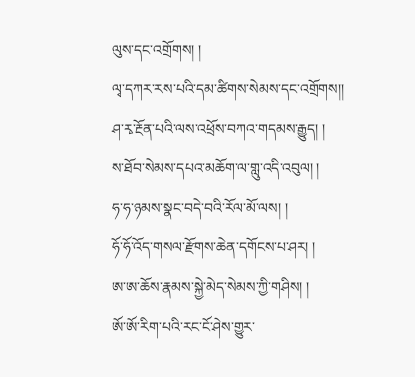ལུས་དང་འགྲོགས། །
ལྭ་དཀར་རས་པའི་དམ་ཚིགས་སེམས་དང་འགྲོགས།།
ཤ་རྭ་རྔོན་པའི་ལས་འཕྲོས་བཀའ་གདམས་རྒྱུད། །
ས་ཐོབ་སེམས་དཔའ་མཆོག་ལ་གླུ་འདི་འབུལ། །
ཧ་ཧ་ཉམས་སྣང་བདེ་བའི་རོལ་མོ་ལས། །
ཧོ་ཧོ་འོད་གསལ་རྫོགས་ཆེན་དགོངས་པ་ཤར། །
ཨ་ཨ་ཆོས་རྣམས་སྐྱེ་མེད་སེམས་ཀྱི་གཤིས། །
ཨོ་ཨོ་རིག་པའི་རང་ངོ་ཤེས་གྱུར་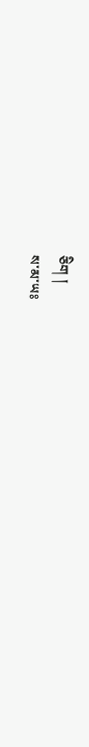ཅིག །
ས་མ་ཡཿ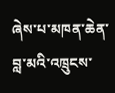ཞེས་པ་མཁན་ཆེན་བླ་མའི་འཁྲུངས་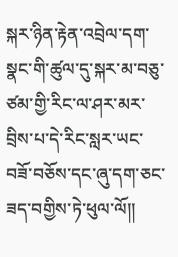སྐར་ཉིན་རྟེན་འབྲེལ་དག་སྣང་གི་ཚུལ་དུ་སྐར་མ་བཅུ་ཙམ་གྱི་རིང་ལ་ཤར་མར་བྲིས་པ་དེ་རིང་སླར་ཡང་བཟོ་བཅོས་དང་ཞུ་དག་ཅང་ཟད་བགྱིས་ཏེ་ཕུལ་ལོ།།